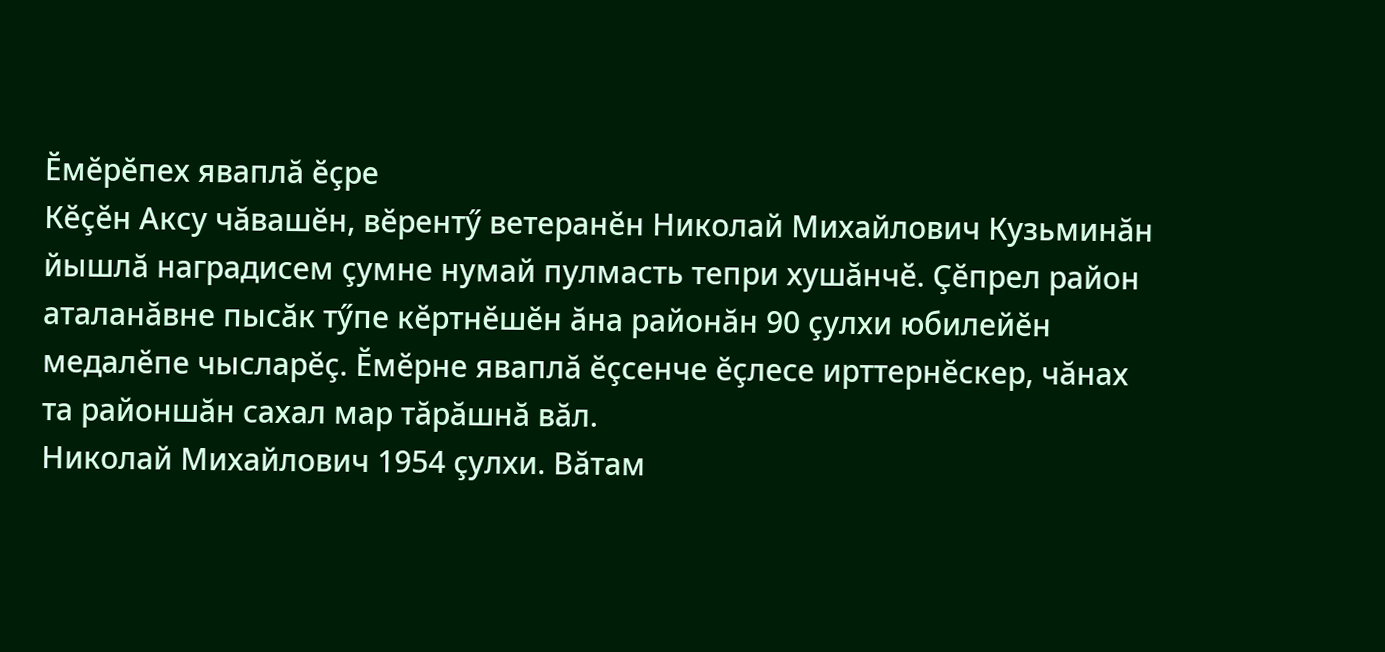Ӗмӗрӗпех яваплă ӗçре
Кӗçӗн Аксу чăвашӗн, вӗрентӳ ветеранӗн Николай Михайлович Кузьминăн йышлă наградисем çумне нумай пулмасть тепри хушăнчӗ. Çӗпрел район аталанăвне пысăк тӳпе кӗртнӗшӗн ăна районăн 90 çулхи юбилейӗн медалӗпе чысларӗç. Ӗмӗрне яваплă ӗçсенче ӗçлесе ирттернӗскер, чăнах та районшăн сахал мар тăрăшнă вăл.
Николай Михайлович 1954 çулхи. Вăтам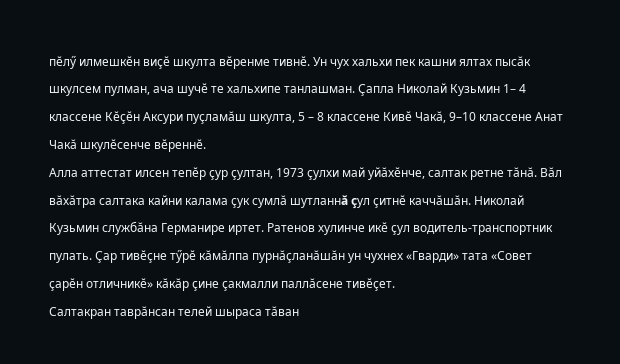пӗлӳ илмешкӗн виçӗ шкулта вӗренме тивнӗ. Ун чух хальхи пек кашни ялтах пысăк шкулсем пулман, ача шучӗ те хальхипе танлашман. Çапла Николай Кузьмин 1– 4 классене Кӗçӗн Аксури пуçламăш шкулта, 5 – 8 классене Кивӗ Чакă, 9–10 классене Анат Чакă шкулӗсенче вӗреннӗ.
Алла аттестат илсен тепӗр çур çултан, 1973 çулхи май уйăхӗнче, салтак ретне тăнă. Вăл вăхăтра салтака кайни калама çук сумлă шутланнă çул çитнӗ каччăшăн. Николай Кузьмин службăна Германире иртет. Ратенов хулинче икӗ çул водитель-транспортник пулать. Çар тивӗçне тӳрӗ кăмăлпа пурнăçланăшăн ун чухнех «Гварди» тата «Совет çарӗн отличникӗ» кăкăр çине çакмалли паллăсене тивӗçет.
Салтакран таврăнсан телей шыраса тăван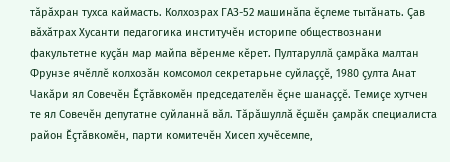тăрăхран тухса каймасть. Колхозрах ГАЗ-52 машинăпа ӗçлеме тытăнать. Çав вăхăтрах Хусанти педагогика институчӗн историпе обществознани факультетне куçăн мар майпа вӗренме кӗрет. Пултаруллă çамрăка малтан Фрунзе ячӗллӗ колхозăн комсомол секретарьне суйлаççӗ, 1980 çулта Анат Чакăри ял Совечӗн Ӗçтăвкомӗн председателӗн ӗçне шанаççӗ. Темиçе хутчен те ял Совечӗн депутатне суйланнă вăл. Тăрăшуллă ӗçшӗн çамрăк специалиста район Ӗçтăвкомӗн, парти комитечӗн Хисеп хучӗсемпе,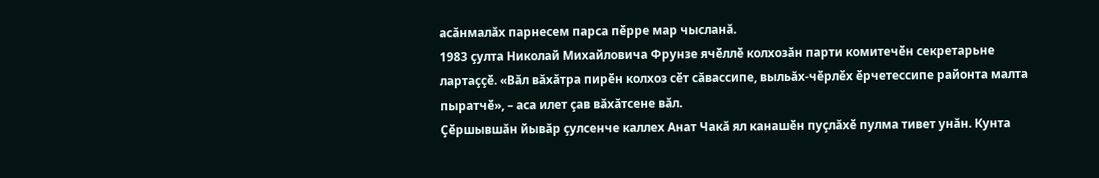асăнмалăх парнесем парса пӗрре мар чысланă.
1983 çулта Николай Михайловича Фрунзе ячӗллӗ колхозăн парти комитечӗн секретарьне лартаççӗ. «Вăл вăхăтра пирӗн колхоз сӗт сăвассипе, выльăх-чӗрлӗх ӗрчетессипе районта малта пыратчӗ», – аса илет çав вăхăтсене вăл.
Çӗршывшăн йывăр çулсенче каллех Анат Чакă ял канашӗн пуçлăхӗ пулма тивет унăн. Кунта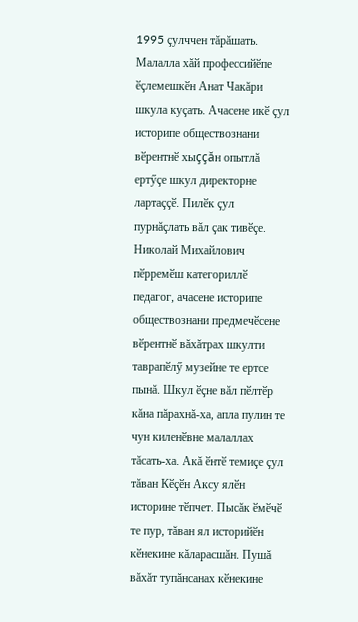1995 çулччен тăрăшать. Малалла хăй профессийӗпе ӗçлемешкӗн Анат Чакăри шкула куçать. Ачасене икӗ çул историпе обществознани вӗрентнӗ хыççăн опытлă ертӳçе шкул директорне лартаççӗ. Пилӗк çул пурнăçлать вăл çак тивӗçе.
Николай Михайлович пӗрремӗш категориллӗ педагог, ачасене историпе обществознани предмечӗсене вӗрентнӗ вăхăтрах шкулти таврапӗлӳ музейне те ертсе пынă. Шкул ӗçне вăл пӗлтӗр кăна пăрахнă-ха, апла пулин те чун киленӗвне малаллах тăсать-ха. Акă ӗнтӗ темиçе çул тăван Кӗçӗн Аксу ялӗн историне тӗпчет. Пысăк ӗмӗчӗ те пур, тăван ял историйӗн кӗнекине кăларасшăн. Пушă вăхăт тупăнсанах кӗнекине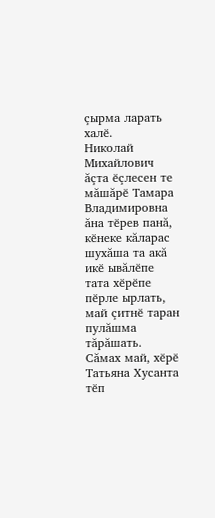çырма ларать халӗ.
Николай Михайлович ăçта ӗçлесен те мăшăрӗ Тамара Владимировна ăна тӗрев панă, кӗнеке кăларас шухăша та акă икӗ ывăлӗпе тата хӗрӗпе пӗрле ырлать, май çитнӗ таран пулăшма тăрăшать. Сăмах май, хӗрӗ Татьяна Хусанта тӗп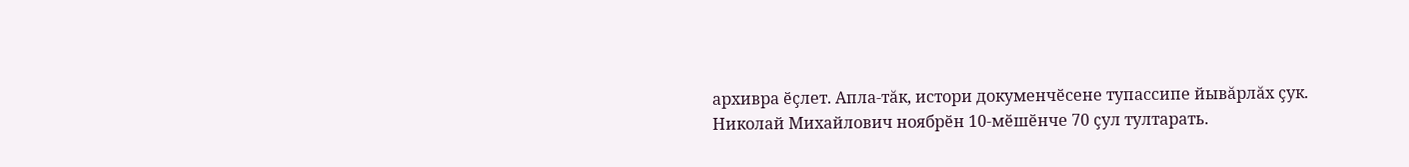архивра ӗçлет. Апла-тăк, истори докуменчӗсене тупассипе йывăрлăх çук.
Николай Михайлович ноябрӗн 10-мӗшӗнче 70 çул тултарать.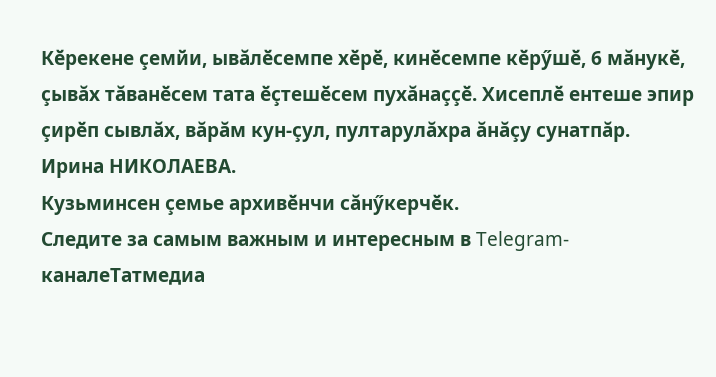Кӗрекене çемйи, ывăлӗсемпе хӗрӗ, кинӗсемпе кӗрӳшӗ, 6 мăнукӗ, çывăх тăванӗсем тата ӗçтешӗсем пухăнаççӗ. Хисеплӗ ентеше эпир çирӗп сывлăх, вăрăм кун-çул, пултарулăхра ăнăçу сунатпăр.
Ирина НИКОЛАЕВА.
Кузьминсен çемье архивӗнчи сăнӳкерчӗк.
Следите за самым важным и интересным в Telegram-каналеТатмедиа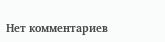Нет комментариев